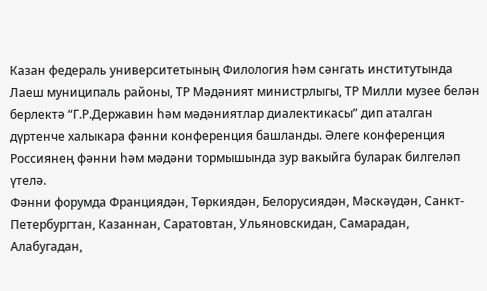Казан федераль университетының Филология һәм сәнгать институтында Лаеш муниципаль районы, ТР Мәдәният министрлыгы, ТР Милли музее белән берлектә “Г.Р.Державин һәм мәдәниятлар диалектикасы” дип аталган дүртенче халыкара фәнни конференция башланды. Әлеге конференция Россиянең фәнни һәм мәдәни тормышында зур вакыйга буларак билгеләп үтелә.
Фәнни форумда Франциядән, Төркиядән, Белорусиядән, Мәскәүдән, Санкт-Петербургтан, Казаннан, Саратовтан, Ульяновскидан, Самарадан, Алабугадан,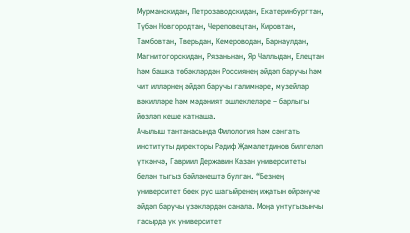Мурманскидан, Петрозаводскидан, Екатеринбургтан, Түбән Новгородтан, Череповецтан, Кировтан, Тамбовтан, Тверьдан, Кемероводан, Барнаулдан, Магнитогорскидан, Рязаньнан, Яр Чаллыдан, Елецтан һәм башка төбәкләрдән Россиянең әйдәп баручы һәм чит илләрнең әйдәп баручы галимнәре, музейлар вәкилләре һәм мәдәният эшлеклеләре – барлыгы йөзләп кеше катнаша.
Ачылыш тантанасында Филология һәм сәнгать институты директоры Рәдиф Җамалетдинов билгеләп үткәнчә, Гавриил Державин Казан университеты белән тыгыз бәйләнештә булган. “Безнең университет бөек рус шагыйренең иҗатын өйрәнүче әйдәп баручы үзәкләрдән санала. Моңа унтугызынчы гасырда ук университет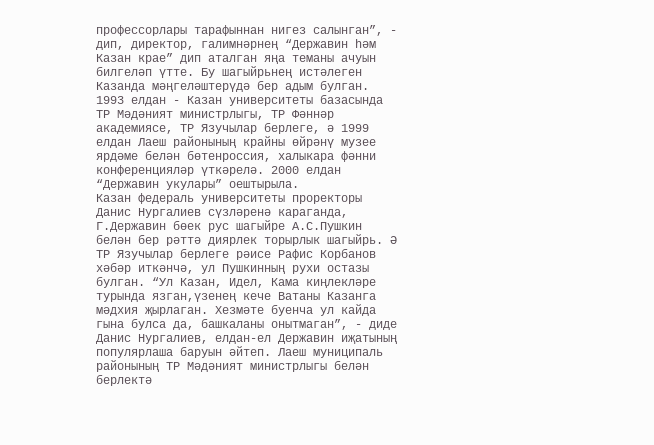профессорлары тарафыннан нигез салынган”, - дип, директор, галимнәрнең “Державин һәм Казан крае” дип аталган яңа теманы ачуын билгеләп үтте. Бу шагыйрьнең истәлеген Казанда мәңгеләштерүдә бер адым булган.
1993 елдан - Казан университеты базасында ТР Мәдәният министрлыгы, ТР Фәннәр академиясе, ТР Язучылар берлеге, ә 1999 елдан Лаеш районының крайны өйрәнү музее ярдәме белән бөтенроссия, халыкара фәнни конференцияләр үткәрелә. 2000 елдан “Державин укулары” оештырыла.
Казан федераль университеты проректоры Данис Нургалиев сүзләренә караганда, Г.Державин бөек рус шагыйре А.С.Пушкин белән бер рәттә диярлек торырлык шагыйрь. Ә ТР Язучылар берлеге рәисе Рафис Корбанов хәбәр иткәнчә, ул Пушкинның рухи остазы булган. “Ул Казан, Идел, Кама киңлекләре турында язган,үзенең кече Ватаны Казанга мәдхия җырлаган. Хезмәте буенча ул кайда гына булса да, башкаланы онытмаган”, - диде Данис Нургалиев, елдан-ел Державин иҗатының популярлаша баруын әйтеп. Лаеш муниципаль районының ТР Мәдәният министрлыгы белән берлектә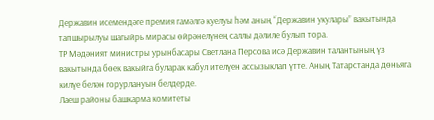Державин исемендәге премия гамәлгә куелуы һәм аның “Державин укулары” вакытында тапшырылуы шагыйрь мирасы өйрәнелүнең саллы дәлиле булып тора.
ТР Мәдәният министры урынбасары Светлана Персова исә Державин талантының үз вакытында бөек вакыйга буларак кабул ителүен ассызыклап үтте. Аның Татарстанда дөньяга килүе белән горурлануын белдерде.
Лаеш районы башкарма комитеты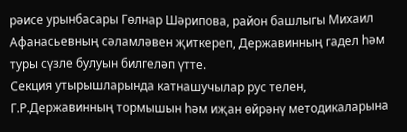рәисе урынбасары Гөлнар Шәрипова, район башлыгы Михаил Афанасьевның сәламләвен җиткереп, Державинның гадел һәм туры сүзле булуын билгеләп үтте.
Секция утырышларында катнашучылар рус телен, Г.Р.Державинның тормышын һәм иҗан өйрәнү методикаларына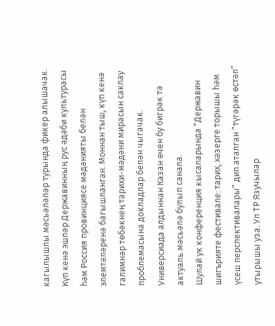кагылышлы мәсьәләләр турында фикер алышачак. Күп кенә эшләр Державинның рус әдәби культурасы һәм Россия провинциясе мәдәнияты белән элемтәләренә багышланган. Моннан тыш, күп кенә галимнәр төбәкнең тарихи-мәдәни мирасын саклау проблемасына докладлар белән чыгачак. Универсиада алдыннан Казан өчен бу бигрәк тә актуаль мәсьәлә булып санала.
Шулай ук конференция кысаларында “Державин шигърияте фестивале: тарих, хәзерге торышы һәм үсеш перспективалары” дип аталган “түгәрәк өстәл” утырышы уза. Ул ТР Язучылар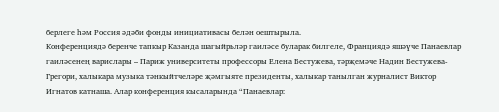берлеге һәм Россия әдәби фонды инициативасы белән оештырыла.
Конференциядә беренче тапкыр Казанда шагыйрьләр гаиләсе буларак билгеле, Франциядә яшәүче Панаевлар гаиләсенең варислары – Париж университеты профессоры Елена Бестужева, тәрҗемәче Надин Бестужева-Грегори, халыкара музыка тәнкыйтчеләре җәмгыяте президенты, халыкар танылган журналист Виктор Игнатов катнаша. Алар конференция кысаларында “Панаевлар: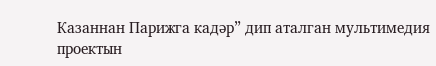Казаннан Парижга кадәр” дип аталган мультимедия проектын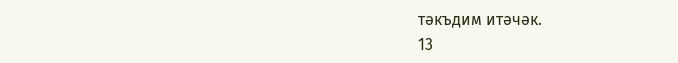тәкъдим итәчәк.
13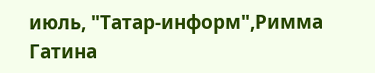июль, "Татар-информ",Римма Гатина